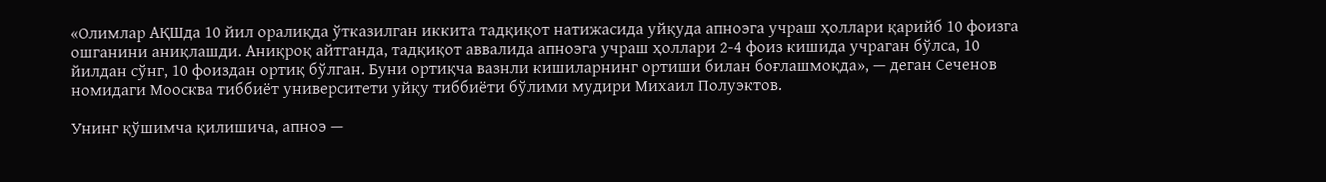«Олимлар АҚШда 10 йил оралиқда ўтказилган иккита тадқиқот натижасида уйқуда апноэга учраш ҳоллари қарийб 10 фоизга ошганини аниқлашди. Аниқроқ айтганда, тадқиқот аввалида апноэга учраш ҳоллари 2-4 фоиз кишида учраган бўлса, 10 йилдан сўнг, 10 фоиздан ортиқ бўлган. Буни ортиқча вазнли кишиларнинг ортиши билан боғлашмоқда», — деган Сеченов номидаги Моосква тиббиёт университети уйқу тиббиёти бўлими мудири Михаил Полуэктов.

Унинг қўшимча қилишича, апноэ —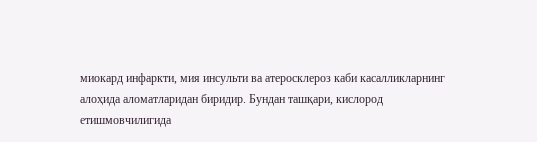миокард инфаркти, мия инсульти ва атеросклероз каби касалликларнинг алоҳида аломатларидан биридир. Бундан ташқари, кислород етишмовчилигида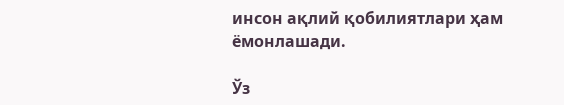инсон ақлий қобилиятлари ҳам ёмонлашади.

Ўз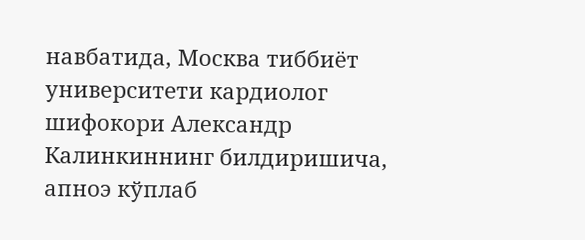навбатида, Москва тиббиёт университети кардиолог шифокори Александр Калинкиннинг билдиришича, апноэ кўплаб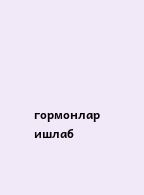гормонлар ишлаб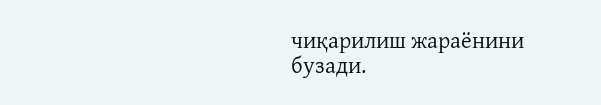чиқарилиш жараёнини бузади.